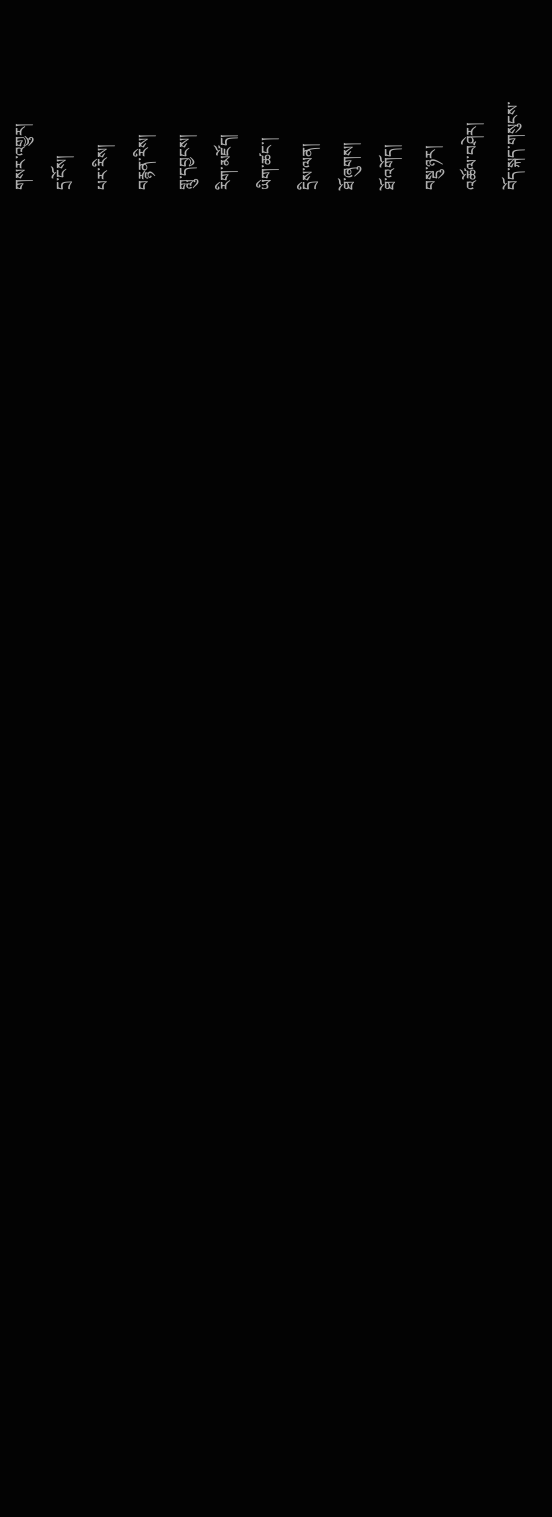གསར་འགྱུར།
དྲ་ངོས།
པར་རིས།
བརྙན་རིས།
གླུ་དབྱངས།
རིག་མཛོད།
ཡིག་ཚང་།
དྲིས་ལན།
ཐོ་ཞུགས།
ཐོ་འགོད།
བསྡུ་ཉར།
འཚོལ་བཤེར།
བོད་སྐད་གསུངས་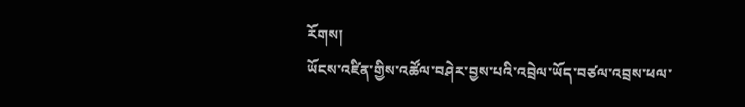རོགས།
ཡོངས་འཛིན་གྱིས་འཚོལ་བཤེར་བྱས་པའི་འབྲེལ་ཡོད་བཙལ་འབྲས་ཕལ་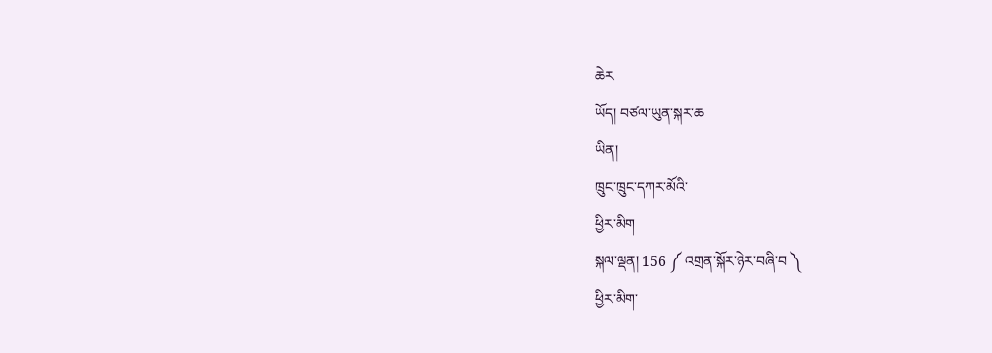ཆེར
ཡོད། བཙལ་ཡུན་སྐར་ཆ
ཡིན།
ཁྲུང་ཁྲུང་དཀར་མོའི་
ཕྱིར་མིག
སྐལ་ལྡན། 156 ༼ འགྲན་སྐོར་ཉེར་བཞི་བ ༽
ཕྱིར་མིག་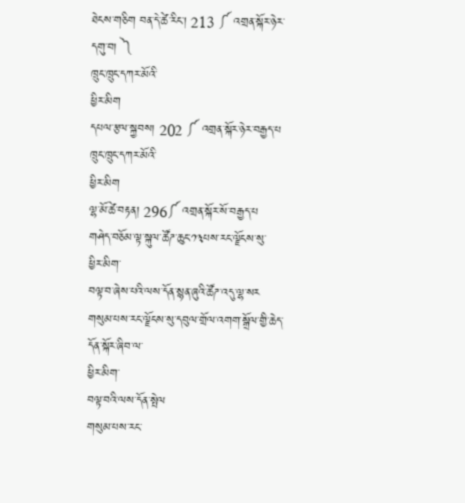ཐེངས་གཅིག བན་དེ་ཚེ་རིང་། 213 ༼ འགྲན་སྐོར་ཉེར་དགུ་བ། ༽
ཁྲུང་ཁྲུང་དཀར་མོའི་
ཕྱིར་མིག
དཔལ་རྩལ་སྐྱབས། 202 ༼ འགྲན་སྐོར་ཉེར་བརྒྱད་པ
ཁྲུང་ཁྲུང་དཀར་མོའི་
ཕྱིར་མིག
ལྷ་མོ་ཚེ་བརྟན། 296༼ འགྲན་སྐོར་སོ་བརྒྱད་པ
གཤེད་བཅོམ་ལྟ་སྐུལ་ཚོཌ་ཆུང་༡༣པས་རང་ལྗོངས་སུ་
ཕྱིར་མིག་
བལྟ་བ་ཞེས་པའི་ལས་དོན་སྙན་ཞུའི་ཚོཌ་འདུ་ལྷ་སར
གསུམ་པས་རང་ལྗོངས་སུ་དབུལ་གྲོལ་འགག་སྒྲོལ་གྱི་ཆེད་དོན་སྐོར་ཞིབ་ལ་
ཕྱིར་མིག་
བལྟ་བའི་ལས་དོན་སྤེལ
གསུམ་པས་རང་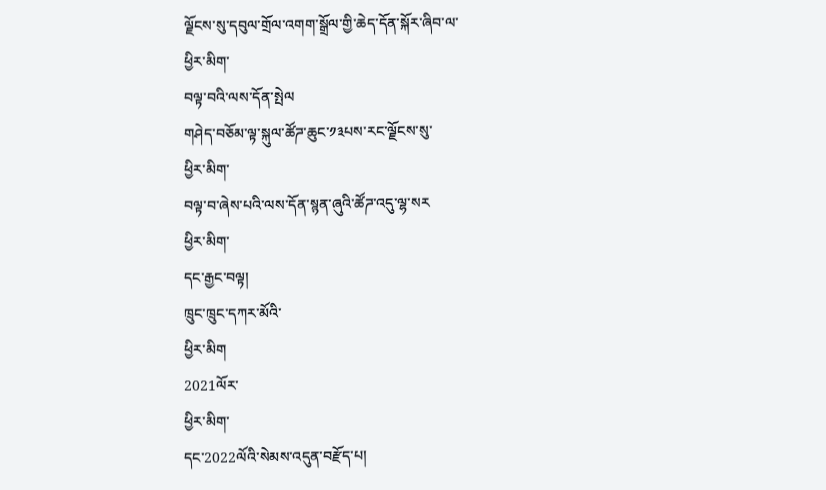ལྗོངས་སུ་དབུལ་གྲོལ་འགག་སྒྲོལ་གྱི་ཆེད་དོན་སྐོར་ཞིབ་ལ་
ཕྱིར་མིག་
བལྟ་བའི་ལས་དོན་སྤེལ
གཤེད་བཅོམ་ལྟ་སྐུལ་ཚོཌ་ཆུང་༡༣པས་རང་ལྗོངས་སུ་
ཕྱིར་མིག་
བལྟ་བ་ཞེས་པའི་ལས་དོན་སྙན་ཞུའི་ཚོཌ་འདུ་ལྷ་སར
ཕྱིར་མིག་
དང་རྒྱང་བལྟ།
ཁྲུང་ཁྲུང་དཀར་མོའི་
ཕྱིར་མིག
2021ལོར་
ཕྱིར་མིག་
དང་2022ལོའི་སེམས་འདུན་བརྫོད་པ།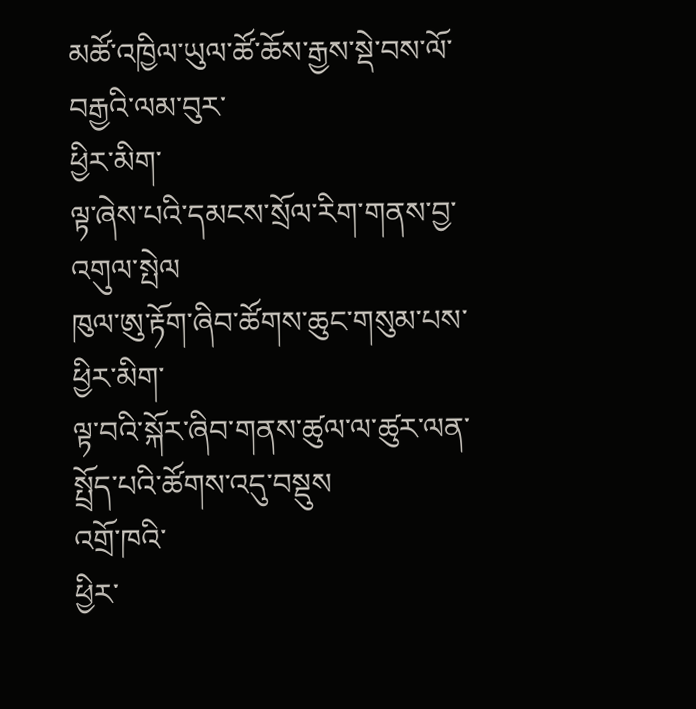མཚོ་འཁྱིལ་ཡུལ་ཚོ་ཆོས་རྒྱས་སྡེ་བས་ལོ་བརྒྱའི་ལམ་བུར་
ཕྱིར་མིག་
ལྟ་ཞེས་པའི་དམངས་སྲོལ་རིག་གནས་བྱ་འགུལ་སྤེལ
ཁུལ་ཨུ་རྟོག་ཞིབ་ཚོགས་ཆུང་གསུམ་པས་
ཕྱིར་མིག་
ལྟ་བའི་སྐོར་ཞིབ་གནས་ཚུལ་ལ་ཚུར་ལན་སྤྲོད་པའི་ཚོགས་འདུ་བསྡུས
འགྲོ་ཁའི་
ཕྱིར་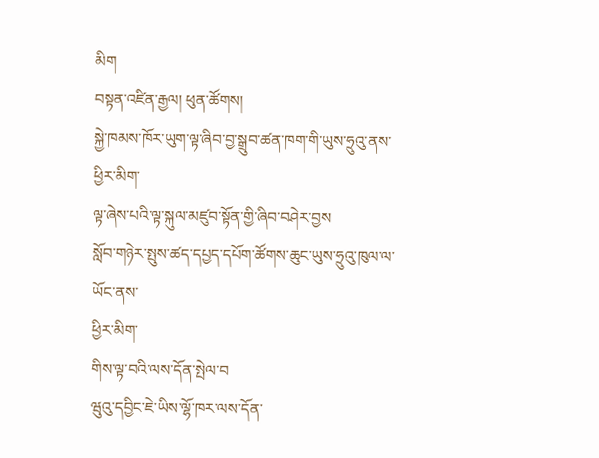མིག
བསྟན་འཛིན་རྒྱལ། ཕུན་ཚོགས།
སྐྱེ་ཁམས་ཁོར་ཡུག་ལྟ་ཞིབ་བྱ་སྒྲུབ་ཚན་ཁག་གི་ཡུས་ཧྲུའུ་ནས་
ཕྱིར་མིག་
ལྟ་ཞེས་པའི་ལྟ་སྐུལ་མཛུབ་སྟོན་གྱི་ཞིབ་བཤེར་བྱས
སློབ་གཉེར་སྤུས་ཚད་དཔྱད་དཔོག་ཚོགས་ཆུང་ཡུས་ཧྲུའུ་ཁུལ་ལ་ཡོང་ནས་
ཕྱིར་མིག་
གིས་ལྟ་བའི་ལས་དོན་སྤེལ་བ
ཝུའུ་དབྱིང་ཇེ་ཡིས་ལྷོ་ཁར་ལས་དོན་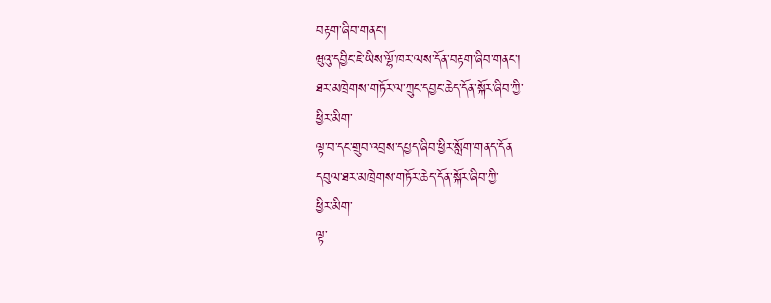བརྟག་ཞིབ་གནང་།
ཝུའུ་དབྱིང་ཇེ་ཡིས་ལྷོ་ཁར་ལས་དོན་བརྟག་ཞིབ་གནང་།
ཐར་མཁྲེགས་གཏོར་ལ་ཀྲུང་དབྱང་ཆེད་དོན་སྐོར་ཞིབ་ཀྱི་
ཕྱིར་མིག་
ལྟ་བ་དང་གྲུབ་འབྲས་དཔྱད་ཞིབ་ཕྱིར་སློག་གནད་དོན
དབུལ་ཐར་མཁྲེགས་གཏོར་ཆེད་དོན་སྐོར་ཞིབ་ཀྱི་
ཕྱིར་མིག་
ལྟ་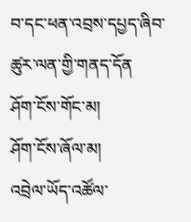བ་དང་ཕན་འབྲས་དཔྱད་ཞིབ་ཚུར་ལན་གྱི་གནད་དོན
ཤོག་ངོས་གོང་མ།
ཤོག་ངོས་ཞོལ་མ།
འབྲེལ་ཡོད་འཚོལ་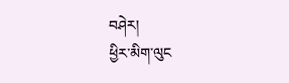བཤེར།
ཕྱིར་མིག་ལུང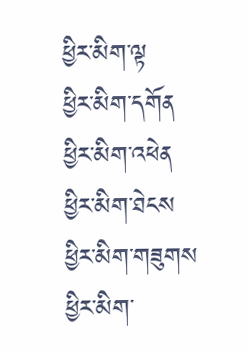ཕྱིར་མིག་ལྟ
ཕྱིར་མིག་དགོན
ཕྱིར་མིག་འཕེན
ཕྱིར་མིག་ཐེངས
ཕྱིར་མིག་གཟུགས
ཕྱིར་མིག་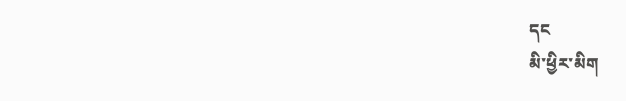དང
མི་ཕྱིར་མིག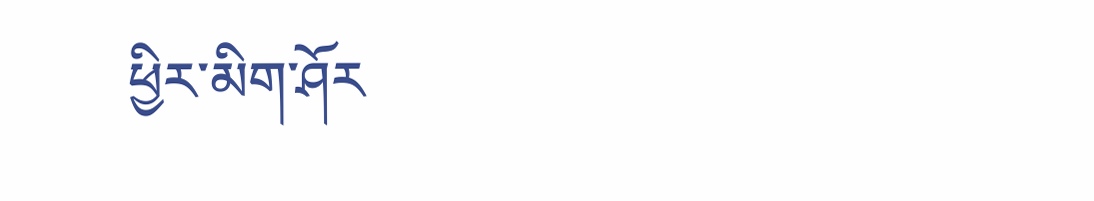ཕྱིར་མིག་ཤོར